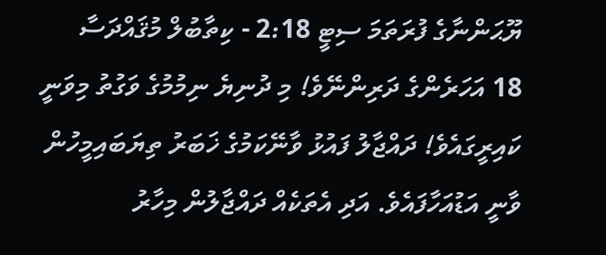ޔޫޙަންނާގެ ފުރަތަމަ ސިޓީ 2:18 - ކިތާބުލް މުޤައްދަސާ
18 އަހަރެންގެ ދަރިންނޭވެ! މި ދުނިޔެ ނިމުމުގެ ވަގުތު މިވަނީ ކައިރީގައެވެ! ދައްޖާލު ފައުޅު ވާނޭކަމުގެ ޚަބަރު ތިޔަބައިމީހުން ވާނީ އަޑުއަހާފައެވެ. އަދި އެތަކެއް ދައްޖާލުން މިހާރު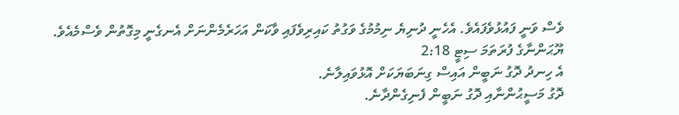ވެސް ވަނީ ފައުޅުވެފައެވެ. އެހެނީ ދުނިޔެ ނިމުމުގެ ވަގުތު ކައިރިވެފައި ވާކަން އަހަރެމެންނަށް އެނގެނީ މިގޮތުން ވެސްމެއެވެ.
ޔޫޙަންނާގެ ފުރަތަމަ ސިޓީ 2:18
އެ ހިނދު ދޮގު ނަބީން އައިސް ގިނަބަޔަކަށް އޮޅުވައިލާނެ.
ދޮގު މަސީޙުންނާއި ދޮގު ނަބީން ފެނިގެންދާނެ.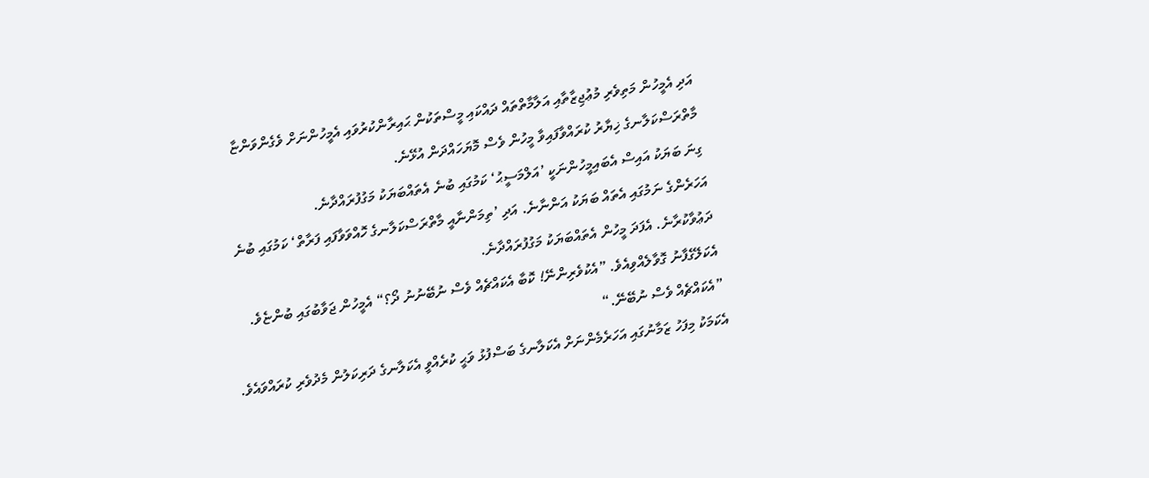އަދި އެމީހުން މަތިވެރި މުޢުޖިޒާތާއި އަލާމާތްތައް ދައްކައި މީސްތަކުން ޙައިރާންކުރުވައި އެމީހުންނަށް ވެގެންވަންޏާ މާތްރަސްކަލާނގެ ޚިޔާރު ކުރައްވާފައިވާ މީހުން ވެސް މޮޔަހައްދަން އުޅޭނެ.
ގިނަ ބަޔަކު އައިސް އެބައިމީހުންނަކީ ’އަލްމަސީޙު‘ ކަމުގައި ބުނެ އެތައްބަޔަކު މަގުފުރައްދާނެ.
އަހަރެންގެ ނަމުގައި އެތައް ބަޔަކު އަންނާނެ. އަދި ’ތިމަންނާއީ މާތްރަސްކަލާނގެ ހޮއްވަވާފައި ފަރާތް‘ ކަމުގައި ބުނެ ދަޢުވާކުރާނެ. އެފަދަ މީހުން އެތައްބަޔަކު މަގުފުރައްދާނެ.
އެކަލޭގެފާނު ގޮވާލެއްވިއެވެ. ”އެކުވެރިންނޭ! ކޮބާ އެކައްޗެއް ވެސް ނުބޭނުނު ދޯ؟“ އެމީހުން ޖަވާބުގައި ބުންޏެވެ. ”އެކައްޗެއް ވެސް ނުބޭނޭ.“
އެކަމަކު މިފަހު ޒަމާނުގައި އަހަރެމެންނަށް އެކަލާނގެ ބަސްފުޅު ވަޙީ ކުރެއްވީ އެކަލާނގެ ދަރިކަލުން މެދުވެރި ކުރައްވައެވެ.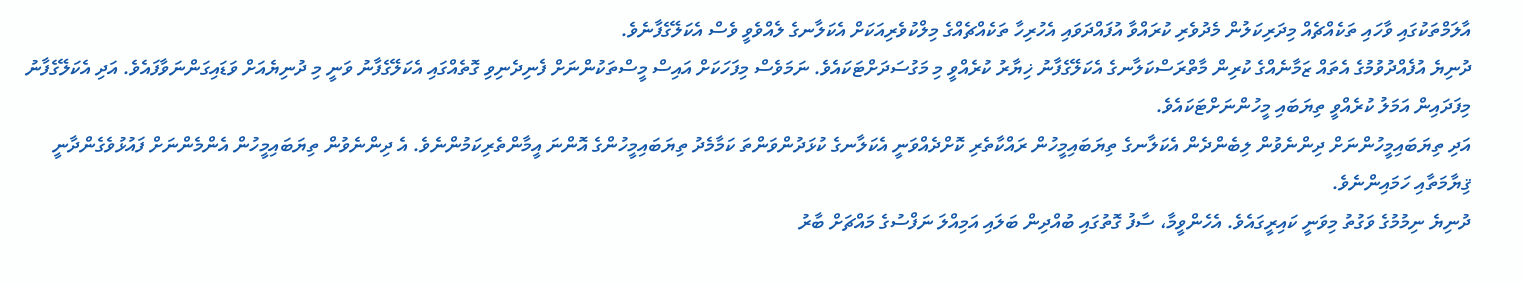އާލަމްތަކުގައި ވާހައި ތަކެއްޗެއް މިދަރިކަލުން މެދުވެރި ކުރައްވާ އުފައްދަވައި އެހުރިހާ ތަކެއްޗެއްގެ މިލްކުވެރިއަކަށް އެކަލާނގެ ލެއްވެވީ ވެސް އެކަލޭގެފާނެވެ.
ދުނިޔެ އުފެއްދުވުމުގެ އެތައް ޒަމާނެއްގެ ކުރިން މާތްރަސްކަލާނގެ އެކަލޭގެފާނު ޚިޔާރު ކުރެއްވީ މި މަގުސަދަށްޓަކައެވެ. ނަމަވެސް މިފަހަކަށް އައިސް މީސްތަކުންނަށް ފެނިދެނިވި ގޮތެއްގައި އެކަލޭގެފާނު ވަނީ މި ދުނިޔެއަށް ވަޑައިގަންނަވާފައެވެ. އަދި އެކަލޭގެފާނު މިފަދައިން އަމަލު ކުރެއްވީ ތިޔަބައި މީހުންނަށްޓަކައެވެ.
އަދި ތިޔަބައިމީހުންނަށް ދިންނެވުން ލިބެންދެން އެކަލާނގެ ތިޔަބައިމީހުން ރައްކާތެރި ކޮށްދެއްވަނީ އެކަލާނގެ ކުޅަދުންވަންތަ ކަމާމެދު ތިޔަބައިމީހުންގެ އޮންނަ އީމާންތެރިކަމުންނެވެ. އެ ދިންނެވުން ތިޔަބައިމީހުން އެންމެންނަށް ފައުޅުވެގެންދާނީ ޤިޔާމަތާއި ހަމައިންނެވެ.
ދުނިޔެ ނިމުމުގެ ވަގުތު މިވަނީ ކައިރީގައެވެ. އެހެންވީމާ، ސާފު ގޮތުގައި ބުއްދިން ބަލައި އަމިއްލަ ނަފްސުގެ މައްޗަށް ބާރު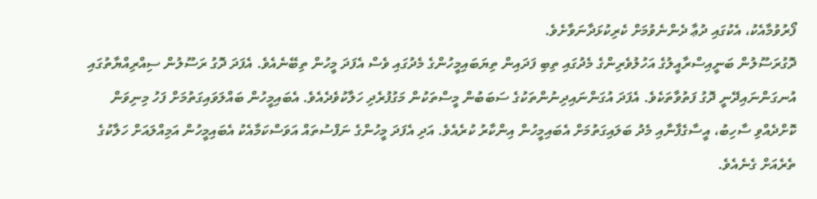ފޯރުވުމާއެކު، އެކުގައި ދުޢާ ދެންނެވުމަށް ކެރިކުޅަދާނަވާށެވެ.
ދޮގުރަސޫލުން ބަނީއިސްރާއީލުގެ އަހުލުވެރިންގެ މެދުގައި ތިބި ފަދައިން ތިޔަބައިމީހުންގެ މެދުގައި ވެސް އެފަދަ މީހުން ތިބޭނެއެވެ. އެފަދަ ދޮގު ރަސޫލުން ސިއްރިއްޔާތުގައި އުނގަންނައިދޭނީ ދޮގު ފަތުވާތަކެވެ. އެފަދަ އުގަންނައިދިނުންތަކުގެ ސަބަބުން މީސްތަކުން މަގުފުރެދި ހަލާކުވެދެއެވެ. އެބައިމީހުން ބައްލަވައިގަތުމަށް ފަހު މިނިވަން ކޮށްދެއްވި ސާހިބު، އީސާގެފާނާއި މެދު ބަލައިގަތުމަށް އެބައިމީހުން އިންކާރު ކުރެއެވެ. އަދި އެފަދަ މީހުންގެ ނަފްސުތައް އަވަސްކަމާއެކު އެބައިމީހުން އަމިއްލައަށް ހަލާކުގެ ތެރެއަށް ގެނެއެވެ.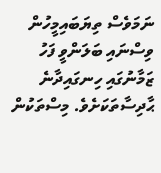ނަމަވެސް ތިޔަބައިމީހުން ވިސްނައި ބަލަންވީ ފަހު ޒަމާނުގައި ހިނގައިދާނެ ޙާދިސާތަކަށެވެ. މިސްތަކުން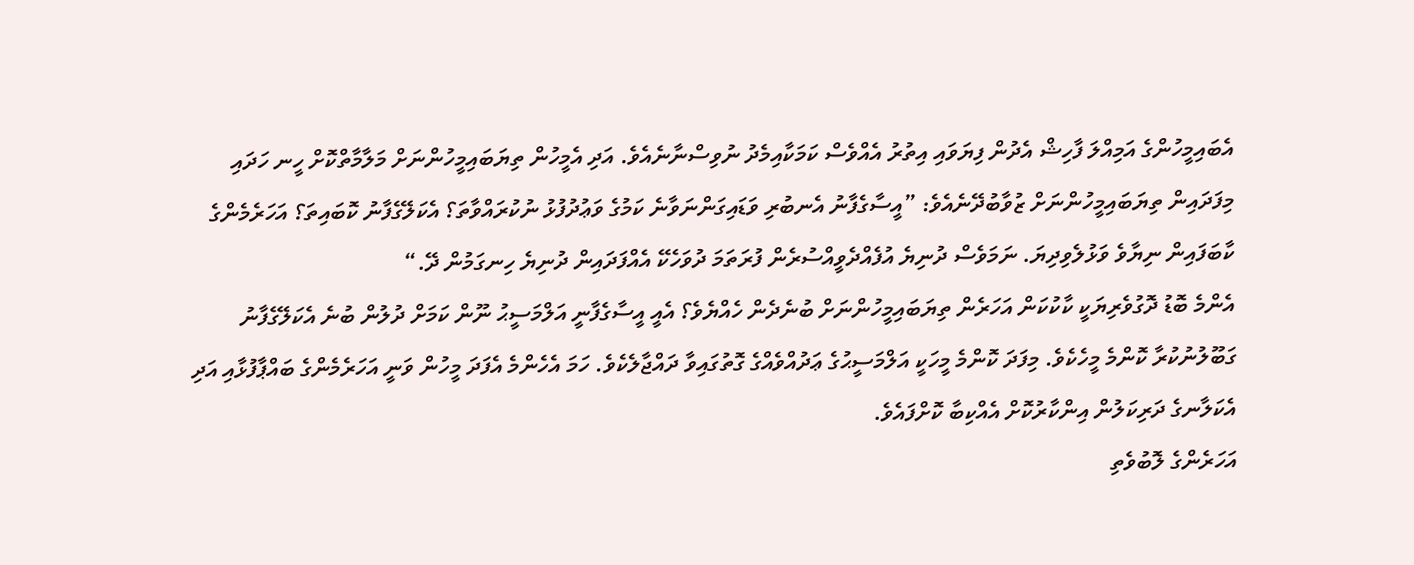އެބައިމީހުންގެ އަމިއްލަ ފާހިޝް އެދުން ފިޔަވައި އިތުރު އެއްވެސް ކަމަކާއިމެދު ނުވިސްނާނެއެވެ. އަދި އެމީހުން ތިޔަބައިމީހުންނަށް މަލާމާތްކޮށް ހީނ ހަދައި މިފަދައިން ތިޔަބައިމީހުންނަށް ޒުވާބުދޭނެއެވެ: ”އީސާގެފާނު އެނބުރި ވަޑައިގަންނަވާނެ ކަމުގެ ވަޢުދުފުޅު ނުކުރައްވާތަ؟ އެކަލޭގެފާނު ކޮބައިތަ؟ އަހަރެމެންގެ ކާބަފައިން ނިޔާވެ ވަޅުލެވިދިޔަ. ނަމަވެސް ދުނިޔެ އުފެއްދެވީއްސުރެން ފުރަތަމަ ދުވަހެކޭ އެއްފަދައިން ދުނިޔެ ހިނގަމުން ދޭ.“
އެންމެ ބޮޑު ދޮގުވެރިޔަކީ ކާކުކަން އަހަރެން ތިޔަބައިމީހުންނަށް ބުނެދެން ހެއްޔެވެ؟ އެއީ އީސާގެފާނީ އަލްމަސީޙު ނޫން ކަމަށް ދުލުން ބުނެ އެކަލޭގެފާނު ގަބޫލުނުކުރާ ކޮންމެ މީހެކެވެ. މިފަދަ ކޮންމެ މީހަކީ އަލްމަސީޙުގެ ޢަދުއްވެއްގެ ގޮތުގައިވާ ދައްޖާލެކެވެ. ހަމަ އެހެންމެ އެފަދަ މީހުން ވަނީ އަހަރެމެންގެ ބައްޕާފުޅާއި އަދި އެކަލާނގެ ދަރިކަލުން އިންކާރުކޮށް އެއްކިބާ ކޮށްފައެވެ.
އަހަރެންގެ ލޮބުވެތި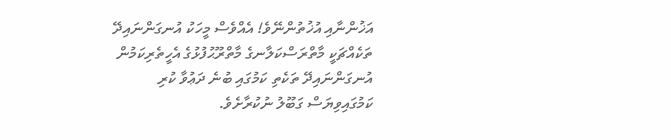އަޚުންނާއި އުޚުތުންނޭވެ! އެއްވެސް މީހަކު އުނގަންނައިދޭ ތަކެއްޗަކީ މާތްރަސްކަލާނގެ މާތްރޫޙުފުޅުގެ އެހީތެރިކަމުން އުނގަންނައިދޭ ތަކެތި ކަމުގައި ބުނެ ދަޢުވާ ކުރި ކަމުގައިވިޔަސް ގަބޫލު ނުކުރާށެވެ.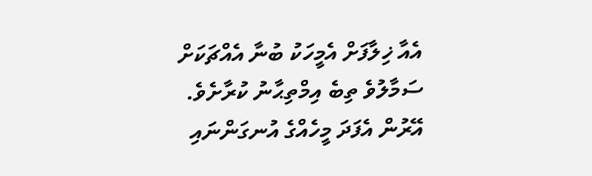އެއާ ޚިލާފަށް އެމީހަކު ބުނާ އެއްޗަކަށް ސަމާލުވެ ތިބެ އިމްތިޙާނު ކުރާށެވެ. އޭރުން އެފަދަ މީހެއްގެ އުނގަންނައި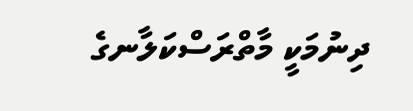ދިނުމަކީ މާތްރަސްކަލާނގެ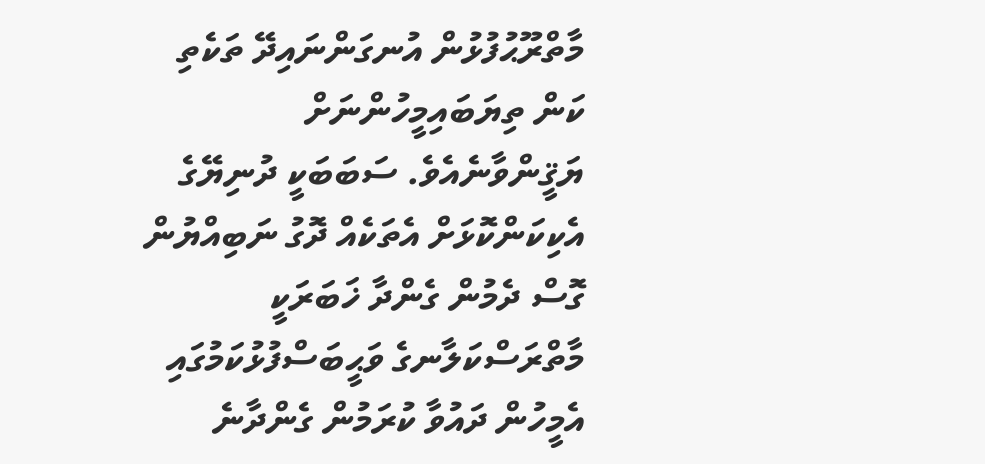މާތްރޫޙުފުޅުން އުނގަންނައިދޭ ތަކެތި ކަން ތިޔަބައިމީހުންނަށް ޔަޤީންވާނެއެވެ. ސަބަބަކީ ދުނިޔޭގެ އެކިކަންކޮޅަށް އެތަކެއް ދޮގު ނަބިއްޔުން ގޮސް ދެމުން ގެންދާ ޚަބަރަކީ މާތްރަސްކަލާނގެ ވަޙީބަސްފުޅުކަމުގައި އެމީހުން ދައުވާ ކުރަމުން ގެންދާނެ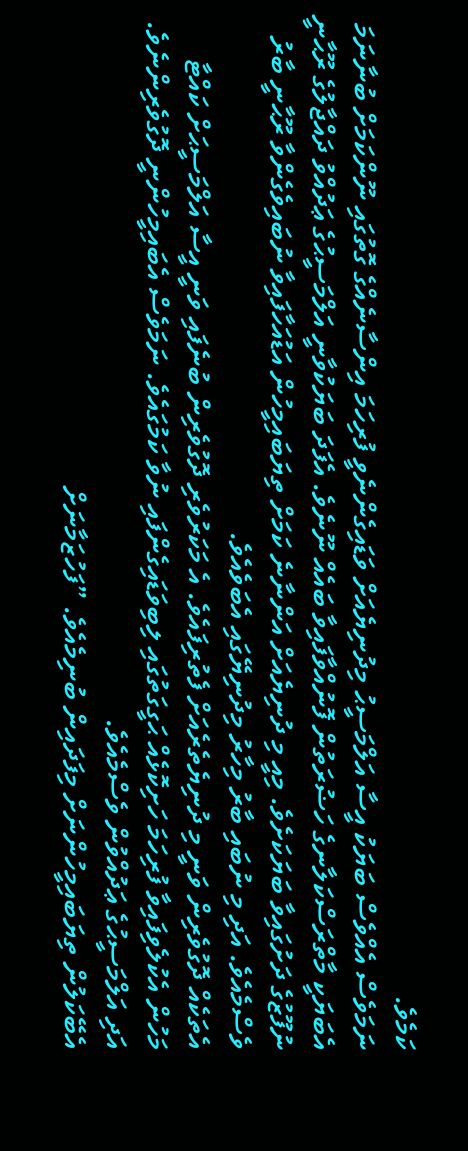ކަމެވެ.
ނަމަވެސް އެއްވެސް ބަޔަކު އީސާ އަލްމަސީޙު މިދުނިޔެއަށް ވަޑައިގެންނެވީ ފުރިހަމަ އިންސާނެއްގެ ގޮތުގައި ނޫންކަމަށް ބުނާނަމަ އެބަޔަކީ މާތްރަސްކަލާނގެ ހަޟުރަތުން ފޮނުއްވާފައިވާ ބައެއް ނޫނެވެ. އެފަދަ ބަޔަކުވާނީ އަލްމަސީޙުގެ ޢަދުއްވު ދައްޖާލުގެ ރޫޙާނީ ނުފޫޒުގެ ދަށުގައިވާ ބަޔަކަށެވެ. މިއީ މި ދުނިޔެއަށް އަންނާނެ ކަމަށް ތިޔަބައިމީހުން އަޑުއަހާފައިވާ ނުބައިވެގެންވާ ރޫޙާނީ ބާރު ވެސްމެއެވެ. އަދި މި ނުބައި ބާރު މިހާރު މިދުނިޔޭގައި އެބަވެއެވެ.
އެތަކެއް ދޮގުވެރިން ވަނީ މި ދުނިޔެތެރެއަށް ފެތުރިފައެވެ. އެ މަކަރުވެރި ދޮގުވެރިން ބުނެފައި ވަނީ އީސާ އަލްމަސީޙަށް ކައްޓާ މަހުން އެކުލެވިފައިވާ ފުރިހަމަ ހަށިކޮޅެއް ޙަގީގަތުގައި ލިބިވަޑައިގެންފައި ނުވާ ކަމުގައެވެ. ނަމަވެސް އެބައިމީހުންނީ ދޮގުވެރިންނެވެ. އަދި އަލްމަސީޙުގެ ޢަދުއްވުން ވެސްމެއެވެ.
އެބޭކަލުން ތިޔަބައިމީހުންނަށް މިފަދައިން ބުނިމެއެވެ. ”ފަހުޒަމާނަށް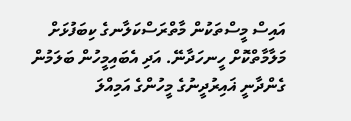އައިސް މީސްތަކުން މާތްރަސްކަލާނގެ ކިބަފުޅަށް މަލާމާތްކޮށް ހީނހަދާނޭ. އަދި އެބައިމީހުން ބަލަމުން ގެންދާނީ ޣައިރުދީނުގެ މީހުންގެ އަމިއްލަ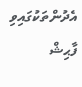އެދުންތަކުގައިވި ފާޙިޝް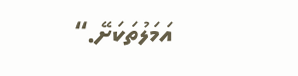އަމަލުތަކަށޭ.“